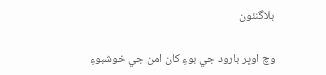بلاگنئون

وچ اوڀر بارود جي بوءِ کان امن جي خوشبوءِ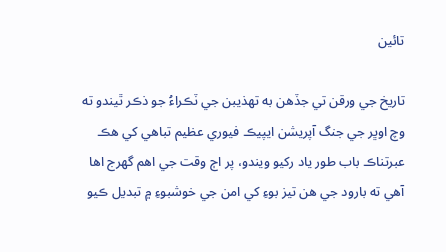تائين

تاريخ جي ورقن تي جڏهن به تهذيبن جي ٽڪراءُ جو ذڪر ٿيندو ته وچ اوڀر جي جنگ آپريشن ايپيڪ فيوري عظيم تباهي کي هڪ عبرتناڪ باب طور ياد رکيو ويندو، پر اڄ وقت جي اهم گهرج اها آهي ته بارود جي هن تيز بوءِ کي امن جي خوشبوءِ ۾ تبديل ڪيو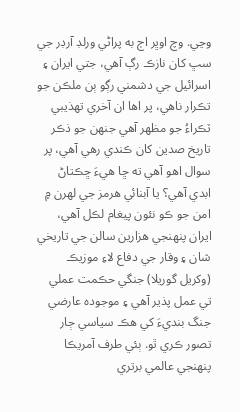وڃي. وچ اوڀر اڄ به پراڻي ورلڊ آرڊر جي سڀ کان نازڪ رڳ آهي، جتي ايران ۽ اسرائيل جي دشمني رڳو ٻن ملڪن جو تڪرار ناهي، پر اها ان آخري تهذيبي ٽڪراءُ جو مظهر آهي جنهن جو ذڪر تاريخ صدين کان ڪندي رهي آهي، پر سوال اهو آهي ته ڇا هيءَ ڇڪتاڻ ابدي آهي؟ يا آبنائي هرمز جي لهرن ۾ امن جو ڪو نئون پيغام لڪل آهي، ايران پنهنجي هزارين سالن جي تاريخي شان ۽ وقار جي دفاع لاءِ موزيڪ (وکريل گوريلا) جنگي حڪمت عملي تي عمل پذير آهي ۽ موجوده عارضي جنگ بنديءَ کي هڪ سياسي ڄار تصور ڪري ٿو. ٻئي طرف آمريڪا پنهنجي عالمي برتري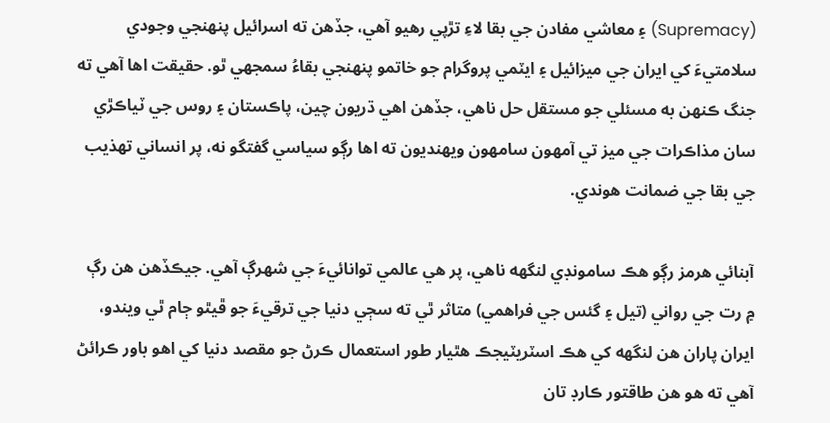(Supremacy) ۽ معاشي مفادن جي بقا لاءِ تڙپي رهيو آهي، جڏهن ته اسرائيل پنهنجي وجودي سلامتيءَ کي ايران جي ميزائيل ۽ ايٽمي پروگرام جو خاتمو پنھنجي بقاءُ سمجھي ٿو. حقيقت اها آهي ته جنگ ڪنهن به مسئلي جو مستقل حل ناهي، جڏهن اهي ڌريون چين، پاڪستان ۽ روس جي ٽياڪڙي سان مذاڪرات جي ميز تي آمهون سامهون ويهنديون ته اها رڳو سياسي گفتگو نه، پر انساني تهذيب جي بقا جي ضمانت هوندي.

آبنائي هرمز رڳو هڪ سامونڊي لنگهه ناهي، پر هي عالمي توانائيءَ جي شهرڳ آهي. جيڪڏهن هن رڳ ۾ رت جي رواني (تيل ۽ گئس جي فراهمي) متاثر ٿي ته سڄي دنيا جي ترقيءَ جو ڦيٿو ڄام ٿي ويندو، ايران پاران هن لنگهه کي هڪ اسٽريٽيجڪ هٿيار طور استعمال ڪرڻ جو مقصد دنيا کي اهو باور ڪرائڻ آهي ته هو هن طاقتور ڪارڊ تان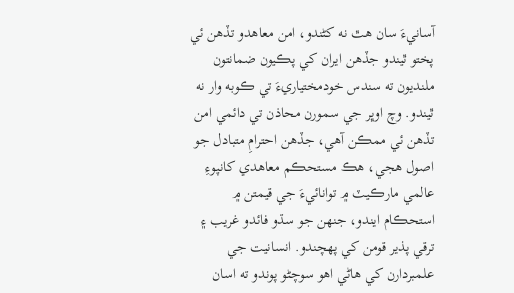آسانيءَ سان هٿ نه کڻندو، امن معاهدو تڏهن ئي پختو ٿيندو جڏهن ايران کي پڪيون ضمانتون ملنديون ته سندس خودمختياريءَ تي ڪوبه وار نه ٿيندو. وچ اوڀر جي سمورن محاذن تي دائمي امن تڏهن ئي ممڪن آهي، جڏهن احترامِ متبادل جو اصول هجي، هڪ مستحڪم معاهدي کانپوءِ عالمي مارڪيٽ ۾ توانائيءَ جي قيمتن ۾ استحڪام ايندو، جنهن جو سڌو فائدو غريب ۽ ترقي پذير قومن کي پهچندو. انسانيت جي علمبردارن کي هاڻي اهو سوچڻو پوندو ته اسان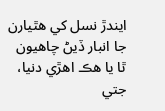ايندڙ نسل کي هٿيارن جا انبار ڏيڻ چاهيون ٿا يا هڪ اهڙي دنيا، جتي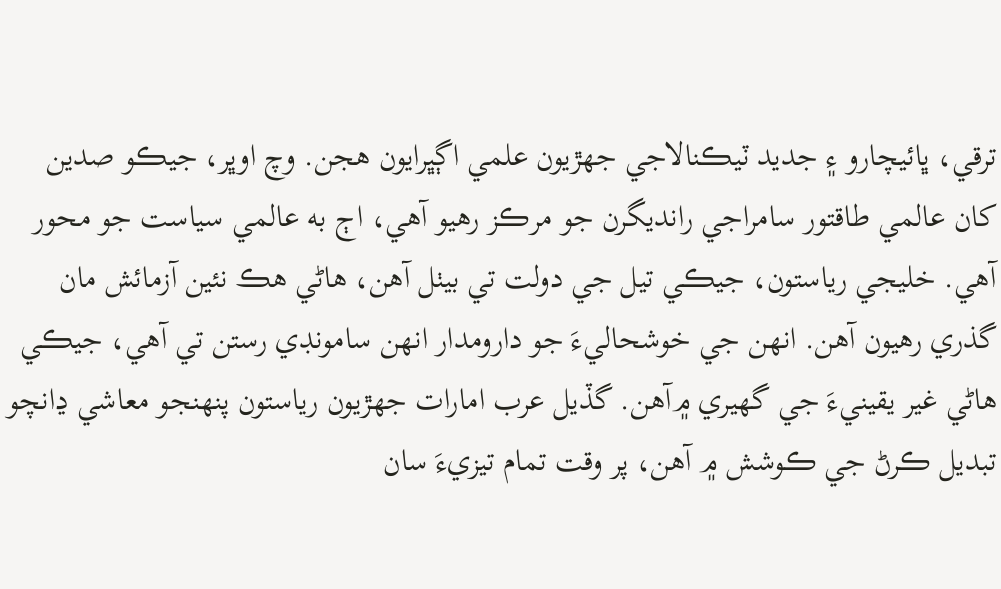ترقي، ڀائيچارو ۽ جديد ٽيڪنالاجي جهڙيون علمي اڳڀرايون هجن. وچ اوڀر، جيڪو صدين کان عالمي طاقتور سامراجي رانديگرن جو مرڪز رهيو آهي، اڄ به عالمي سياست جو محور آهي. خليجي رياستون، جيڪي تيل جي دولت تي بيٺل آهن، هاڻي هڪ نئين آزمائش مان گذري رهيون آهن. انهن جي خوشحاليءَ جو دارومدار انهن سامونڊي رستن تي آهي، جيڪي هاڻي غير يقينيءَ جي گهيري ۾آهن. گڏيل عرب امارات جهڙيون رياستون پنهنجو معاشي ڍانچو تبديل ڪرڻ جي ڪوشش ۾ آهن، پر وقت تمام تيزيءَ سان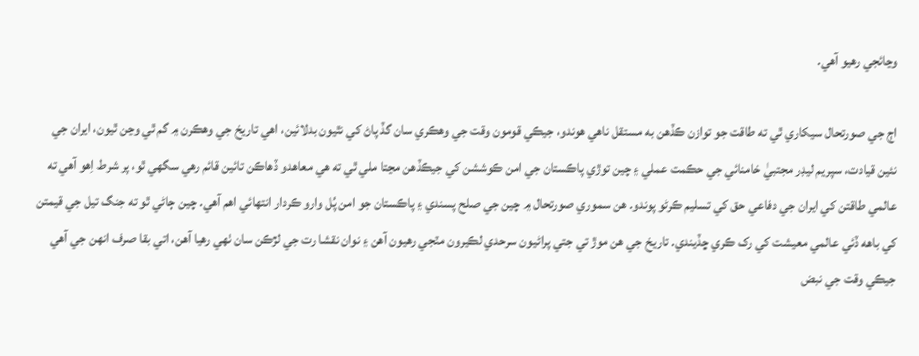وڃائجي رهيو آهي.

اڄ جي صورتحال سيکاري ٿي ته طاقت جو توازن ڪڏهن به مستقل ناهي هوندو، جيڪي قومون وقت جي وهڪري سان گڏ پاڻ کي نٿيون بدلائين، اهي تاريخ جي وهڪرن ۾ گم ٿي وڃن ٿيون، ايران جي نئين قيادت، سپريم ليڊر مجتبيٰ خامنائي جي حڪمت عملي ۽ چين توڙي پاڪستان جي امن ڪوششن کي جيڪڏهن مڃتا ملي ٿي ته هي معاهدو ڏهاڪن تائين قائم رهي سگهي ٿو، پر شرط اِهو آهي ته عالمي طاقتن کي ايران جي دفاعي حق کي تسليم ڪرڻو پوندو. هن سموري صورتحال ۾ چين جي صلح پسندي ۽ پاڪستان جو امن پُل وارو ڪردار انتهائي اهم آهي. چين ڄاڻي ٿو ته جنگ تيل جي قيمتن کي باهه ڏئي عالمي معيشت کي رک ڪري ڇڏيندي. تاريخ جي هن موڙ تي جتي پراڻيون سرحدي لڪيرون مٽجي رهيون آهن ۽ نوان نقشا رت جي لڙڪن سان ٺهي رهيا آهن، اتي بقا صرف انهن جي آهي جيڪي وقت جي نبض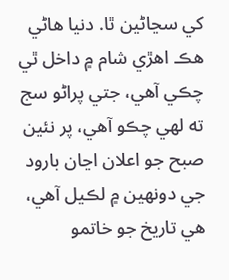کي سڃاڻين ٿا. دنيا هاڻي هڪ اهڙي شام ۾ داخل ٿي چڪي آهي، جتي پراڻو سج ته لهي چڪو آهي، پر نئين صبح جو اعلان اڃان بارود جي دونھين ۾ لڪيل آهي، هي تاريخ جو خاتمو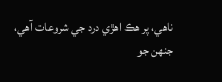ناهي، پر هڪ اهڙي درد جي شروعات آهي، جنهن جو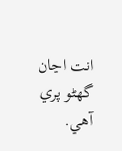انت اڃان گهڻو پري آهي.